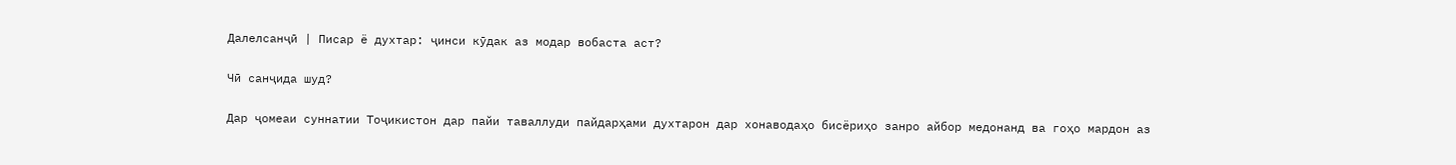Далелсанҷӣ | Писар ё духтар: ҷинси кӯдак аз модар вобаста аст?

Чӣ санҷида шуд?

Дар ҷомеаи суннатии Тоҷикистон дар пайи таваллуди пайдарҳами духтарон дар хонаводаҳо бисёриҳо занро айбор медонанд ва гоҳо мардон аз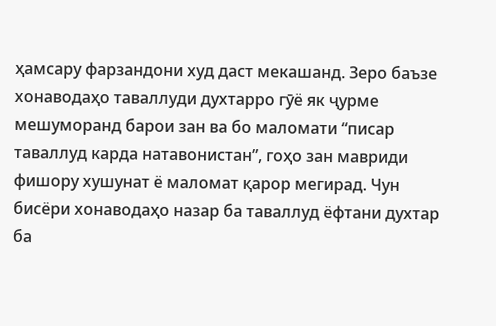ҳамсару фарзандони худ даст мекашанд. Зеро баъзе хонаводаҳо таваллуди духтарро гӯё як ҷурме мешуморанд барои зан ва бо маломати “писар таваллуд карда натавонистан”, гоҳо зан мавриди фишору хушунат ё маломат қарор мегирад. Чун бисёри хонаводаҳо назар ба таваллуд ёфтани духтар ба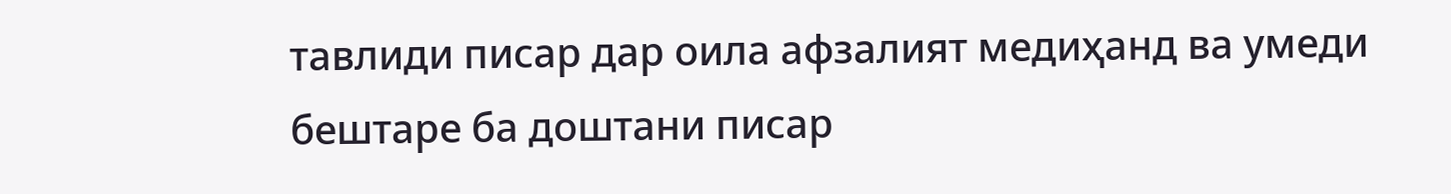тавлиди писар дар оила афзалият медиҳанд ва умеди бештаре ба доштани писар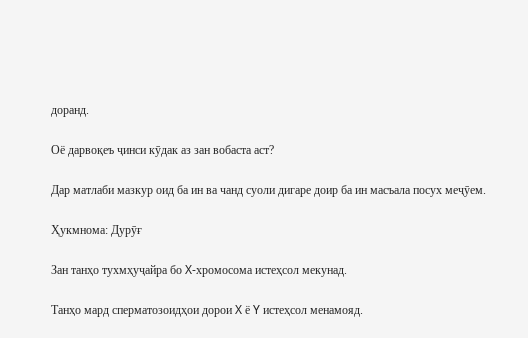доранд.

Оё дарвоқеъ ҷинси кӯдак аз зан вобаста аст?

Дар матлаби мазкур оид ба ин ва чанд суоли дигаре доир ба ин масъала посух меҷӯем.

Ҳукмнома: Дурӯғ

Зан танҳо тухмҳуҷайра бо X-хромосома истеҳсол мекунад.

Танҳо мард сперматозоидҳои дорои X ё Y истеҳсол менамояд.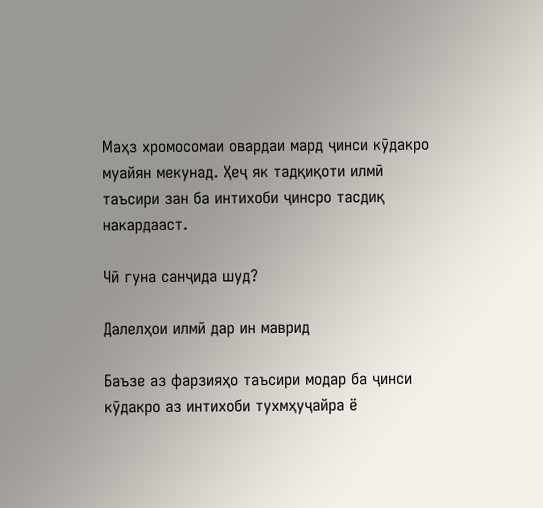Маҳз хромосомаи овардаи мард ҷинси кӯдакро муайян мекунад. Ҳеҷ як тадқиқоти илмӣ таъсири зан ба интихоби ҷинсро тасдиқ накардааст.

Чӣ гуна санҷида шуд?

Далелҳои илмӣ дар ин маврид

Баъзе аз фарзияҳо таъсири модар ба ҷинси кӯдакро аз интихоби тухмҳуҷайра ё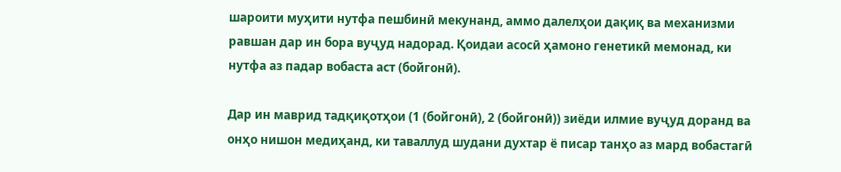шароити муҳити нутфа пешбинӣ мекунанд, аммо далелҳои дақиқ ва механизми равшан дар ин бора вуҷуд надорад. Қоидаи асосӣ ҳамоно генетикӣ мемонад, ки нутфа аз падар вобаста аст (бойгонӣ).

Дар ин маврид тадқиқотҳои (1 (бойгонӣ), 2 (бойгонӣ)) зиёди илмие вуҷуд доранд ва онҳо нишон медиҳанд, ки таваллуд шудани духтар ё писар танҳо аз мард вобастагӣ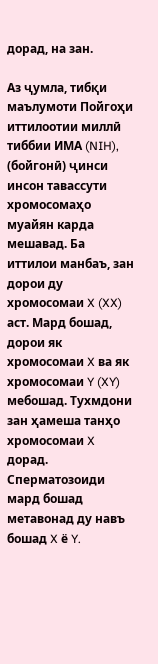дорад, на зан.

Аз ҷумла, тибқи маълумоти Пойгоҳи иттилоотии миллӣ тиббии ИМА (NIH), (бойгонӣ) ҷинси инсон тавассути хромосомаҳо муайян карда мешавад. Ба иттилои манбаъ, зан дорои ду хромосомаи X (XX) аст. Мард бошад, дорои як хромосомаи X ва як хромосомаи Y (XY) мебошад. Тухмдони зан ҳамеша танҳо хромосомаи X дорад. Сперматозоиди мард бошад метавонад ду навъ бошад X ё Y.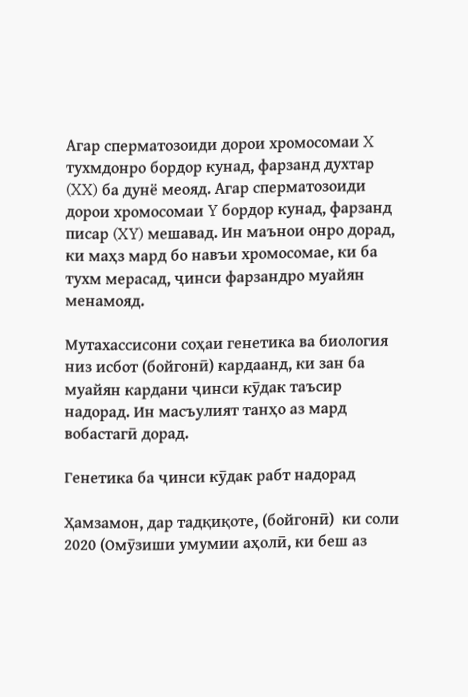Агар сперматозоиди дорои хромосомаи X тухмдонро бордор кунад, фарзанд духтар (XX) ба дунё меояд. Агар сперматозоиди дорои хромосомаи Y бордор кунад, фарзанд писар (XY) мешавад. Ин маънои онро дорад, ки маҳз мард бо навъи хромосомае, ки ба тухм мерасад, ҷинси фарзандро муайян менамояд.

Мутахассисони соҳаи генетика ва биология низ исбот (бойгонӣ) кардаанд, ки зан ба муайян кардани ҷинси кӯдак таъсир надорад. Ин масъулият танҳо аз мард вобастагӣ дорад.

Генетика ба ҷинси кӯдак рабт надорад

Ҳамзамон, дар тадқиқоте, (бойгонӣ)  ки соли 2020 (Омӯзиши умумии аҳолӣ, ки беш аз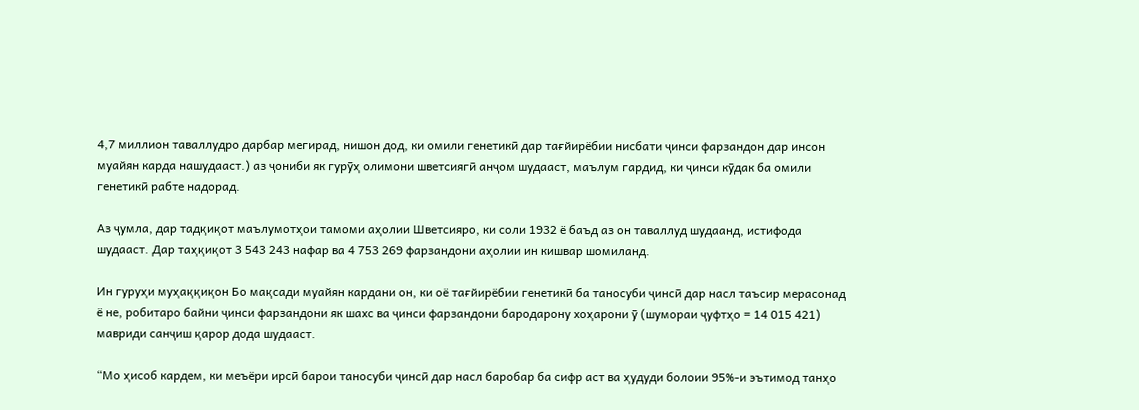4,7 миллион таваллудро дарбар мегирад, нишон дод, ки омили генетикӣ дар тағйирёбии нисбати ҷинси фарзандон дар инсон муайян карда нашудааст.) аз ҷониби як гурӯҳ олимони шветсиягӣ анҷом шудааст, маълум гардид, ки ҷинси кӯдак ба омили генетикӣ рабте надорад.

Аз ҷумла, дар тадқиқот маълумотҳои тамоми аҳолии Шветсияро, ки соли 1932 ё баъд аз он таваллуд шудаанд, истифода шудааст. Дар таҳқиқот 3 543 243 нафар ва 4 753 269 фарзандони аҳолии ин кишвар шомиланд.

Ин гуруҳи муҳаққиқон Бо мақсади муайян кардани он, ки оё тағйирёбии генетикӣ ба таносуби ҷинсӣ дар насл таъсир мерасонад ё не, робитаро байни ҷинси фарзандони як шахс ва ҷинси фарзандони бародарону хоҳарони ӯ (шумораи ҷуфтҳо = 14 015 421) мавриди санҷиш қарор дода шудааст.

“Мо ҳисоб кардем, ки меъёри ирсӣ барои таносуби ҷинсӣ дар насл баробар ба сифр аст ва ҳудуди болоии 95%-и эътимод танҳо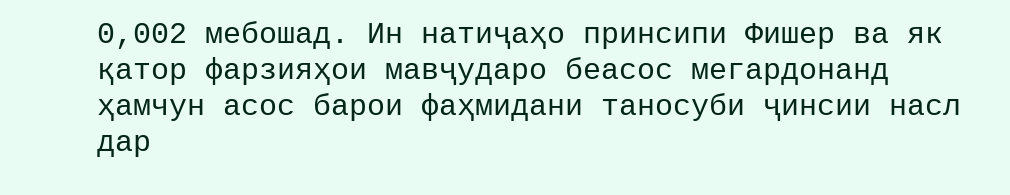0,002 мебошад. Ин натиҷаҳо принсипи Фишер ва як қатор фарзияҳои мавҷударо беасос мегардонанд ҳамчун асос барои фаҳмидани таносуби ҷинсии насл дар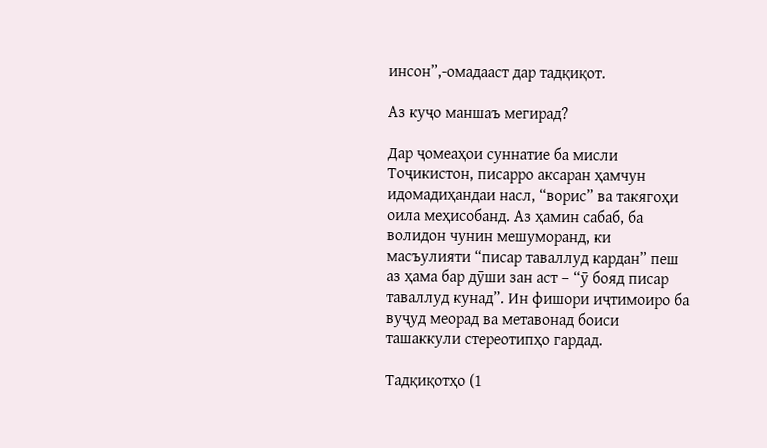инсон”,-омадааст дар тадқиқот.

Аз куҷо маншаъ мегирад?

Дар ҷомеаҳои суннатие ба мисли Тоҷикистон, писарро аксаран ҳамчун идомадиҳандаи насл, “ворис” ва такягоҳи оила меҳисобанд. Аз ҳамин сабаб, ба волидон чунин мешуморанд, ки масъулияти “писар таваллуд кардан” пеш аз ҳама бар дӯши зан аст – “ӯ бояд писар таваллуд кунад”. Ин фишори иҷтимоиро ба вуҷуд меорад ва метавонад боиси ташаккули стереотипҳо гардад.

Тадқиқотҳо (1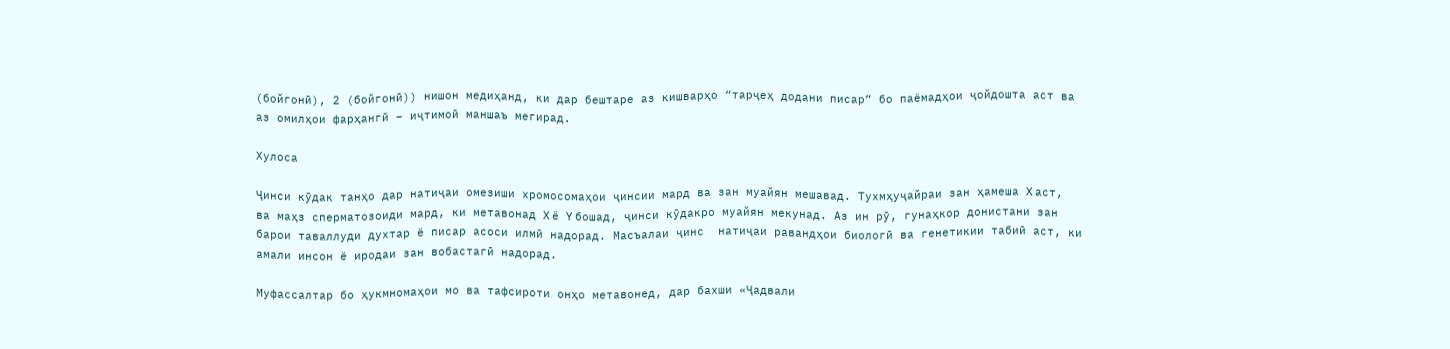(бойгонӣ), 2 (бойгонӣ)) нишон медиҳанд, ки дар бештаре аз кишварҳо “тарҷеҳ додани писар” бо паёмадҳои ҷойдошта аст ва аз омилҳои фарҳангӣ – иҷтимоӣ маншаъ мегирад.

Хулоса

Ҷинси кӯдак танҳо дар натиҷаи омезиши хромосомаҳои ҷинсии мард ва зан муайян мешавад. Тухмҳуҷайраи зан ҳамеша X аст, ва маҳз сперматозоиди мард, ки метавонад X ё Y бошад, ҷинси кӯдакро муайян мекунад. Аз ин рӯ, гунаҳкор донистани зан барои таваллуди духтар ё писар асоси илмӣ надорад. Масъалаи ҷинс  натиҷаи равандҳои биологӣ ва генетикии табиӣ аст, ки амали инсон ё иродаи зан вобастагӣ надорад.

Муфассалтар бо ҳукмномаҳои мо ва тафсироти онҳо метавонед, дар бахши «Ҷадвали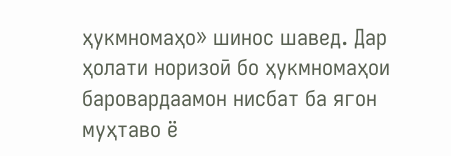ҳукмномаҳо» шинос шавед. Дар ҳолати норизоӣ бо ҳукмномаҳои баровардаамон нисбат ба ягон муҳтаво ё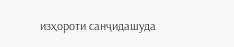изҳороти санҷидашуда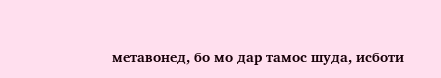метавонед, бо мо дар тамос шуда, исботи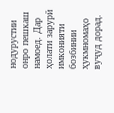нодурустии онро пешкаш намоед. Дар ҳолати зарурӣ имконияти бозбинии ҳукмномаҳо вуҷуд дорад.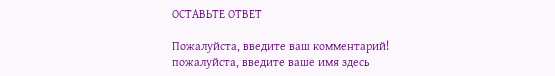ОСТАВЬТЕ ОТВЕТ

Пожалуйста, введите ваш комментарий!
пожалуйста, введите ваше имя здесь